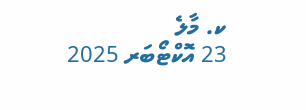ކ. މާލެ
23 އޮކްޓޯބަރ 2025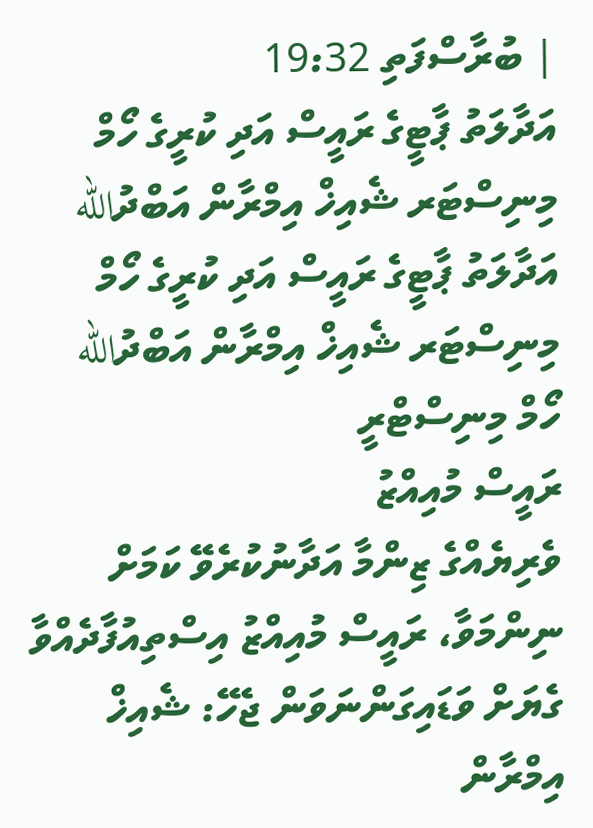| ބުރާސްފަތި 19:32
އަދާލަތު ޕާޓީގެ ރައީސް އަދި ކުރީގެ ހޯމް މިނިސްޓަރ ޝެއިޚް އިމްރާން އަބްދުالله
އަދާލަތު ޕާޓީގެ ރައީސް އަދި ކުރީގެ ހޯމް މިނިސްޓަރ ޝެއިޚް އިމްރާން އަބްދުالله
ހޯމް މިނިސްޓްރީ
ރައީސް މުއިއްޒު
ވެރިޔެއްގެ ޒިންމާ އަދާނުކުރެވޭ ކަމަށް ނިންމަވާ، ރައީސް މުއިއްޒު އިސްތިއުފާދެއްވާ ގެޔަށް ވަޑައިގަންނަވަން ޖެހޭ: ޝެއިޚް އިމްރާން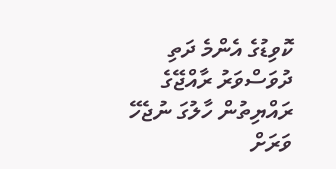ކޮވިޑުގެ އެންމެ ދަތި ދުވަސްވަރު ރާއްޖޭގެ ރައްޔިތުން ހާލުގަ ނުޖެހޭ ވަރަށް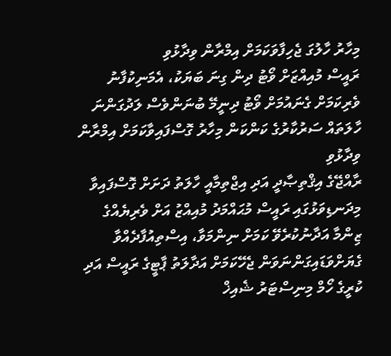މިހާރު ހާލުގަ ޖެހިފާވަކަމަށް އިމްރާން ވިދާޅުވި
ރައީސް މުއިއްޒަށް ވޯޓު ދިން ގިނަ ބަޔަކު، އެމަނިކުފާނު ވެރިކަމަށް ގެނައުމަށް ވޯޓު ދިނީމޭ ބުނަންވެސް ލަދުގަންނަ ހާލަތައް ސަރުކާރުގެ ކަންކަން މިހާރު ގޮސްފައިވާކަމަށް އިމްރާން ވިދާޅުވި
ރާއްޖޭގެ އިޤްތިޞާދީ އަދި އިޖްތިމާއީ ހާލަތު ދަށަށް ގޮސްފައިވާ މިދަނޑިވަޅުގައި ރައީސް މުޙައްމަދު މުއިއްޒު އަށް ވެރިޔެއްގެ ޒިންމާ އަދާނުކުރެވޭ ކަމަށް ނިންމަވާ، އިސްތިއުފާދެއްވާ ގެޔަށްވަޑައިގަންނަވަން ޖެހޭކަމަށް އަދާލަތު ޕާޓީގެ ރައީސް އަދި ކުރީގެ ހޯމް މިނިސްޓަރު ޝެއިޚް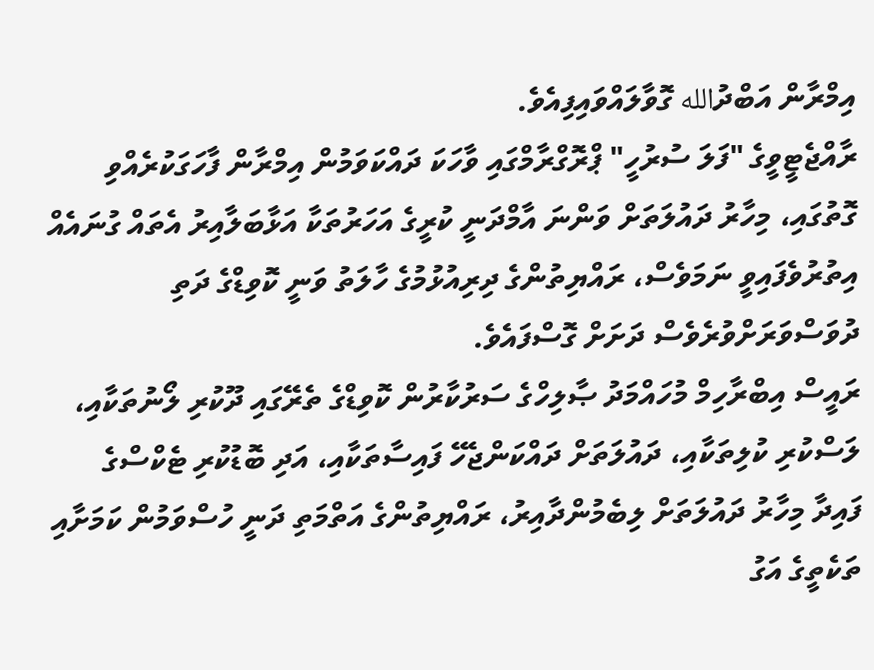އިމްރާން އަބްދުالله ގޮވާލައްވައިފިއެވެ.
ރާއްޖެޓީވީގެ "ފަލަ ސުރުހީ" ޕްރޮގްރާމްގައި ވާހަކަ ދައްކަވަމުން އިމްރާން ފާހަގަކުރެއްވި ގޮތުގައި، މިހާރު ދައުލަތަށް ވަންނަ އާމްދަނީ ކުރީގެ އަހަރުތަކާ އަޅާބަލާއިރު އެތައް ގުނައެއް އިތުރުވެފައިވީ ނަމަވެސް، ރައްޔިތުންގެ ދިރިއުޅުމުގެ ހާލަތު ވަނީ ކޮވިޑްގެ ދަތި ދުވަސްވަރަށްވުރެވެސް ދަށަށް ގޮސްފައެވެ.
ރައީސް އިބްރާހިމް މުހައްމަދު ޞާލިހްގެ ސަރުކާރުން ކޮވިޑްގެ ތެރޭގައި ދޫކުރި ލޯނުތަކާއި، ލަސްކުރި ކުލިތަކާއި، ދައުލަތަށް ދައްކަންޖެހޭ ފައިސާތަކާއި، އަދި ބޮޑުކުރި ޓެކްސްގެ ފައިދާ މިހާރު ދައުލަތަށް ލިބެމުންދާއިރު، ރައްޔިތުންގެ އަތްމަތި ދަނީ ހުސްވަމުން ކަމަށާއި ތަކެތީގެ އަގު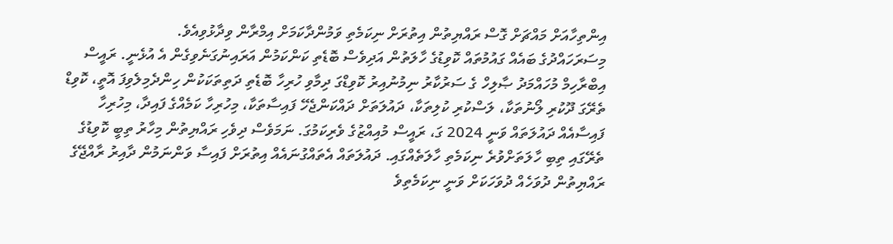އިންތިހާއަށް މައްޗަށް ގޮސް ރައްޔިތުން އިތުރަށް ނިކަމެތި ވަމުންދާކަމަށް އިމްރާން ވިދާޅުވިއެވެ.
މިސަރަހައްދުގެ ބައެއް ގައުމުތައް ކޮވިޑުގެ ހާލަތުން އަދިވެސް ބޮޑެތި ކަންކަމުން އަރައިނުގަނެވިގެން އެ އުޅެނީ. ރައީސް އިބްރާހިމް މުހައްމަދު ޞާލިހް ގެ ސަރުކާރު ނިމުނުއިރު ކޮވިޑްގަ ދިމާވި ހުރިހާ ބޮޑެތި ދަތިތަކަކުން ހިންދެމިލެވިފަ އޮތީ، ކޮވިޑް ތެރޭގަ ދޫކުރި ލޯނުތަކާ، ލަސްކުރި ކުލިތަކާ، ދައުލަތަށް ދައްކަންޖެހޭ ފައިސާތަކާ، މިހުރިހާ ކަމެއްގެ ފައިދާ، މިހުރިހާ ފައިސާއެއް ދައުލަތައް ވަނީ 2024 ގަ، ރައީސް މުއިއްޒުގެ ވެރިކަމުގަ. ނަމަވެސް ދިވެހި ރައްޔިތުން މިހާރު ތިބީ ކޮވިޑުގެ ތެރޭގައި ތިބި ހާލަތަށްވުރެ ނިކަމެތި ހާލަތެއްގައި. ދައުލަތައް އެތައްގުނައެއް އިތުރަށް ފައިސާ ވަންނަމުން ދާއިރު ރާއްޖޭގެ ރައްޔިތުން ދުވަހެއް ދުވަހަކަށް ވަނީ ނިކަމެތިވެ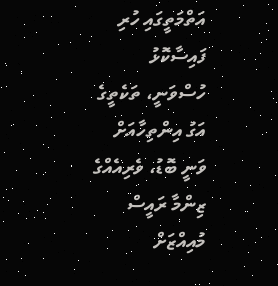އަތްމަތީގައި ހުރި ފައިސާކޮޅު ހުސްވަނީ، ތަކެތީގެ އަގު އިންތިހާއަށް ވަނީ ބޮޑު، ވެރިއެއްގެ ޒިންމާ ރައީސް މުއިއްޒަށް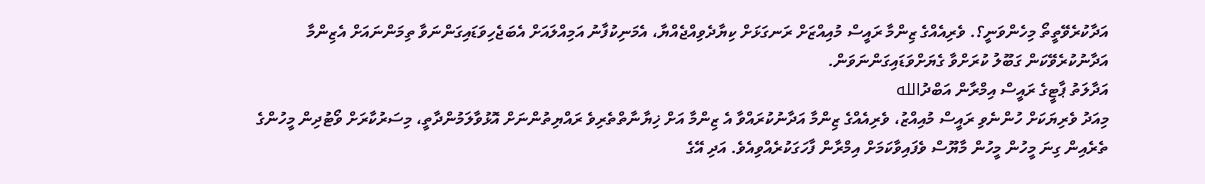އަދާކުރެވޭތީތޯ މިހެންވަނީ؟. ވެރިއެއްގެ ޒިންމާ ރައީސް މުއިއްޒަށް ރަނގަޅަށް ކިޔާދެވިއްޖެއްޔާ، އެމަނިކުފާނު އަމިއްލައަށް އެބަޖެހިވަޑައިގަންނަވާ ތިމަންނައަށް އެޒިންމާ އަދާނުކުރެވޭކަން ގަބޫލު ކުރަށްވާ ގެޔަށްވަޑައިގަންނަވަން.
އަދާލަތު ޕާޓީގެ ރައީސް އިމްރާން އަބްދުالله
މިއަދު ވެރިޔަކަށް ހުންނެވި ރައީސް މުއިއްޒު، ވެރިއެއްގެ ޒިންމާ އަދާނުކުރައްވާ އެ ޒިންމާ އަށް ޚިޔާނާތްތެރިވެ ރައްޔިތުންނަށް އޮޅުވާލަމުންދާތީ، މިސަރުކާރަށް ވޯޓުދިން މީހުންގެ ތެރެއިން ގިނަ މީހުން މީހުން މާޔޫސް ވެފައިވާކަމަށް އިމްރާން ފާހަގަކުރެއްވިއެވެ. އަދި އޭގެ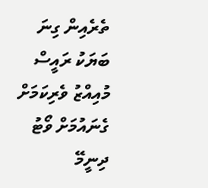ތެރެއިން ގިނަ ބަޔަކު ރައީސް މުއިއްޒު ވެރިކަމަށް ގެނައުމަށް ވޯޓު ދިނީމޭ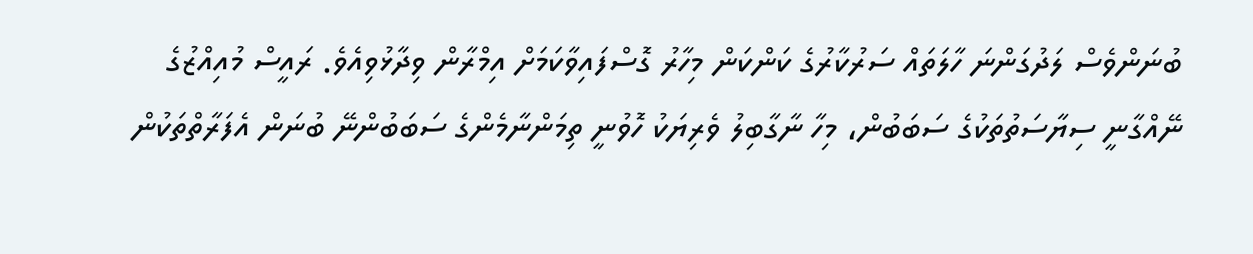ބުނަންވެސް ލަދުގަންނަ ހާލަތައް ސަރުކާރުގެ ކަންކަން މިހާރު ގޮސްފައިވާކަމަށް އިމްރާން ވިދާޅުވިއެވެ. ރައީސް މުއިއްޒުގެ ނޭއްގާނީ ސިޔާސަތުތަކުގެ ސަބަބުން، މިހާ ނާގާބިލު ވެރިޔަކު ހޮވުނީ ތިމަންނާމެންގެ ސަބަބުންނޭ ބުނަން އެފަރާތްތަކުން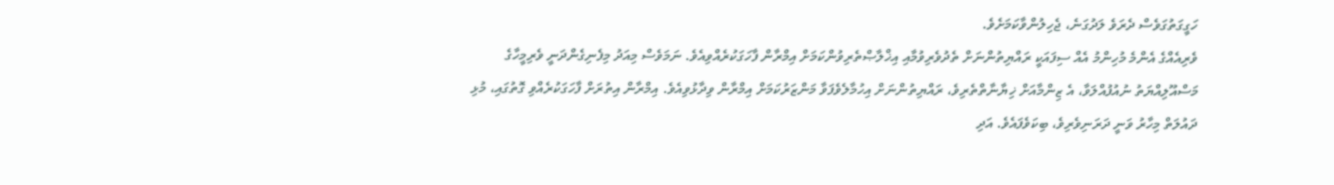ހަގީގަތުގަވެސް ދެރަވެ ލަދުގަނެ، ޖެހިލުންވާކަމަށެވެ.
ވެރިއެއްގެ އެންމެ މުހިންމު އެއް ސިފައަކީ ރައްޔިތުންނަށް ތެދުވެރިވުމާއި އިޚްލާޞްތެރިވުންކަމަށް އިމްރާން ފާހަގަކުރެއްވިއެވެ. ނަމަވެސް މިއަދު މިފެނިގެންދަނީ ވެރިމީހާގެ މަސްއޫލިއްޔަތު ނުއުފުއްލަވާ، އެ ޒިންމާއަށް ޚިޔާނާތްތެރިވެ، ރައްޔިތުންނަށް އިހުމާލެވެފަވާ މަންޒަރުކަމަށް އިމްރާން ވިދާޅުވިއެވެ. އިމްރާން އިތުރަށް ފާހަގަކުރެއްވި ގޮތުގައި، މުޅި ދައުލަތް މިހާރު ވަނީ ދަރަނިވެރިވެ، ބިކަވެފައެވެ. އަދި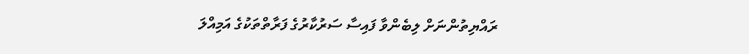ރައްޔިތުންނަށް ލިބެންވާ ފައިސާ ސަރުކާރުގެ ފަރާތްތަކުގެ އަމިއްލަ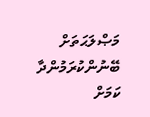މަޞްލަޙަތަށް ބޭނުންކުރަމުންދާ ކަމަށް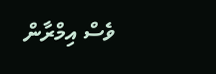ވެސް އިމްރާން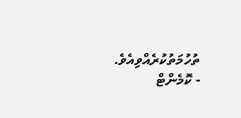ތުހުމަތުކުރެއްވިއެވެ.
- ކޮމެންޓް